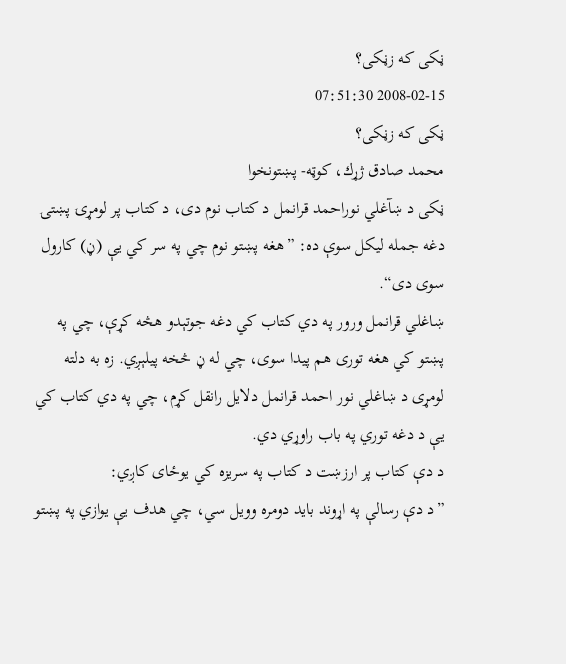ڼکى که زڼکى؟
2008-02-15 07:51:30
ڼکى که زڼکى؟
محمد صادق ژړك، كوټه- پښتونخوا
ڼكى د ښآغلي نوراحمد قرانمل د كتاب نوم دى، د كتاب پر لومړۍ پښتۍ دغه جمله ليكل سوې ده: ”هغه پښتو نوم چي په سر كي يې (ڼ) كارول سوى دى“.
ښاغلي قرانمل ورور په دي كتاب كي دغه جوتېدو هڅه كړې، چي په پښتو كي هغه تورى هم پيدا سوى، چي له ڼ څخه پيلېږي. زه به دلته لومړى د ښاغلي نور احمد قرانمل دلايل رانقل كړم، چي په دي كتاب كي يې د دغه توري په باب راوړي دي.
د دې كتاب پر ارزښت د كتاب په سريزه كي يوځاى كاږي:
”د دې رسالې په اړوند بايد دومره وويل سي، چي هدف يې يوازي په پښتو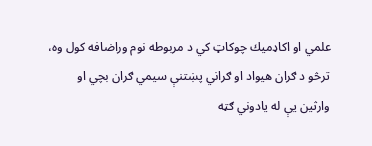علمي او اكاډميك چوكاټ كي د مربوطه نوم وراضافه كول وه، ترڅو د ګران هيواد او ګراني پښتنې سيمي ګران بچي او وارثين يې له يادوني ګټه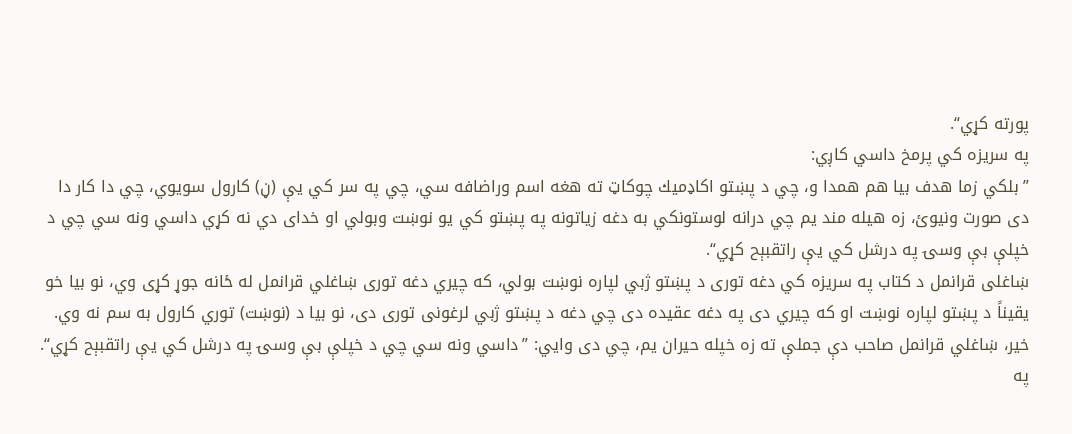پورته كړي“.
په سريزه كي پرمخ داسي كاږي:
”بلكي زما هدف بيا هم همدا و، چي د پښتو اكاډميك چوكاټ ته هغه اسم وراضافه سي، چي په سر كي يې (ڼ) كارول سويوي، چي دا كار دا دى صورت ونيوئ، زه هيله مند يم چي درانه لوستونكي به دغه زياتونه په پښتو كي يو نوښت وبولي او خداى دي نه كړي داسي ونه سي چي د خپلې بې وسۍ په درشل كي يې راتقبېح كړي“.
ښاغلى قرانمل د كتاب په سريزه كي دغه تورى د پښتو ژبي لپاره نوښت بولي، كه چيري دغه تورى ښاغلي قرانمل له ځانه جوړ كړى وي، نو بيا خو يقيناً د پښتو لپاره نوښت او كه چيري دى په دغه عقيده دى چي دغه د پښتو ژبي لرغونى تورى دى، نو بيا د (نوښت) توري كارول به سم نه وي. خير، ښاغلي قرانمل صاحب دې جملې ته زه خپله حيران يم، چي دى وايي: ”داسي ونه سي چي د خپلې بې وسۍ په درشل كي يې راتقبېح كړي“.
په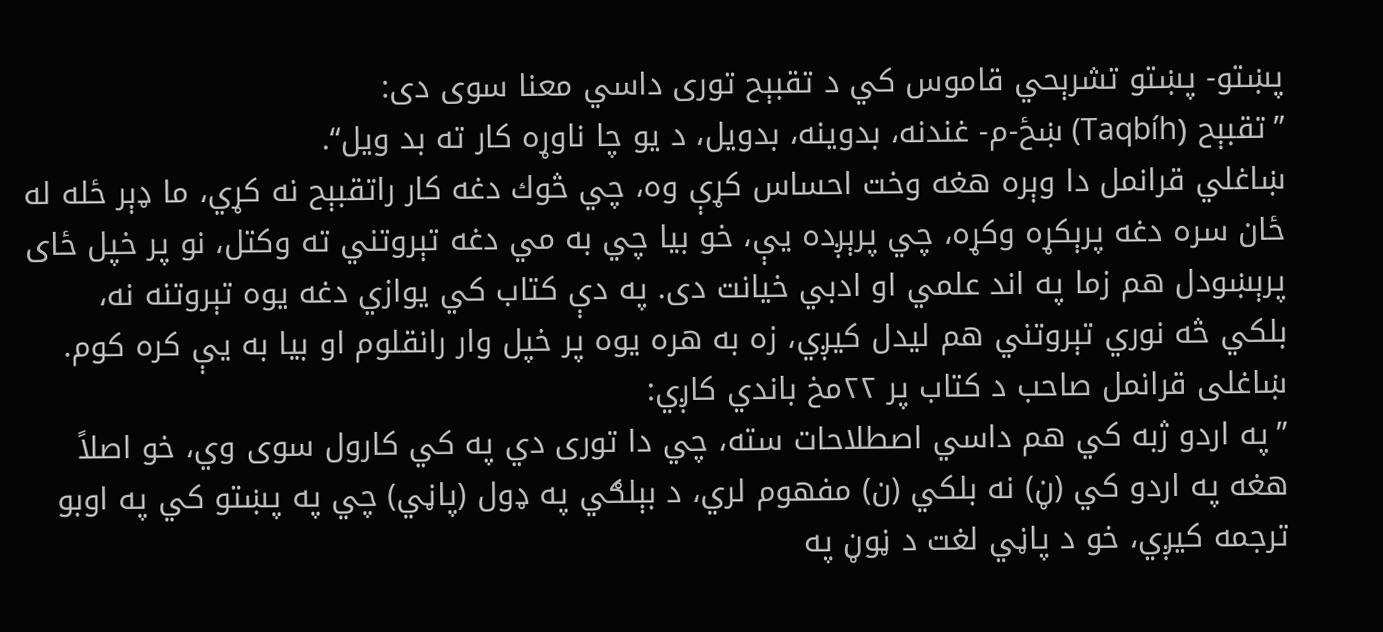پښتو- پښتو تشرېحي قاموس كي د تقبېح تورى داسي معنا سوى دى:
”تقبېح (Taqbíh) ښځ-م- غندنه، بدوينه، بدويل، د يو چا ناوړه كار ته بد ويل“.
ښاغلي قرانمل دا وېره هغه وخت احساس كړې وه، چي څوك دغه كار راتقبېح نه كړي، ما ډېر ځله له ځان سره دغه پرېكړه وكړه، چي پرېږده يې، خو بيا چي به مي دغه تېروتني ته وكتل، نو پر خپل ځاى پرېښودل هم زما په اند علمي او ادبي خيانت دى. په دې كتاب كي يوازي دغه يوه تېروتنه نه، بلكي څه نوري تېروتني هم ليدل كيږي، زه به هره يوه پر خپل وار رانقلوم او بيا به يې كره كوم.
ښاغلى قرانمل صاحب د كتاب پر ۲۲مخ باندي كاږي:
”په اردو ژبه كي هم داسي اصطلاحات سته، چي دا تورى دي په كي كارول سوى وي، خو اصلاً هغه په اردو كي (ڼ) نه بلكي (ن) مفهوم لري، د بېلګي په ډول (پاڼي) چي په پښتو كي په اوبو ترجمه كيږي، خو د پاڼي لغت د ڼوڼ په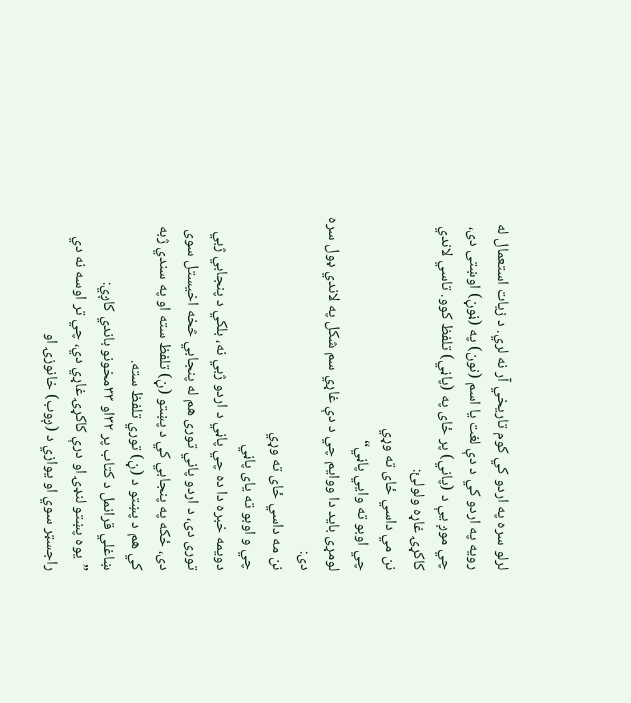لرلو سره په اردو كي كوم تاريخي آر نه لري. د زيات استعمال له رويه په اردو كي د دې لغت يا اسم (نون) په (ڼوڼ) اوښتى دى، چي موږ يې د (پاني) پر ځاى په (پاڼي) تلفظ كوو. تاسي لاندي كاكړۍ غاړه ولولئ:
نن مي داسي ځاى ته وړي
چي اوبو ته وايي پاڼي“
لومړى بايد دا ووايم چي د دې غاړي سم شكل په لاندي ډول سره دى:
نن مه داسي ځاى ته وړي
چي و اوبو ته ياى پاڼي
دويمه خبره دا ده چي پاڼي د اردو ژبي نه، بلكي د پنجابي ژبي تورى دى، د اردو پاني تورى هم له پنجابي څخه اخيستل سوى دى، ځكه په پنجابي كي د پښتو (ڼ) تلفظ سته او په سندي ژبه كي هم د پښتو د (ڼ) توري تلفظ سته.
ښاغلي قرانمل د كتاب پر ۳۲او ۳۳مخونو باندي كاږي:
”يوه پښتو لنډۍ او درې كاكړۍ غاړي دي، چي تر اوسه نه دي راجسټر سوي او يوازي د (ږوب) خانوزۍ او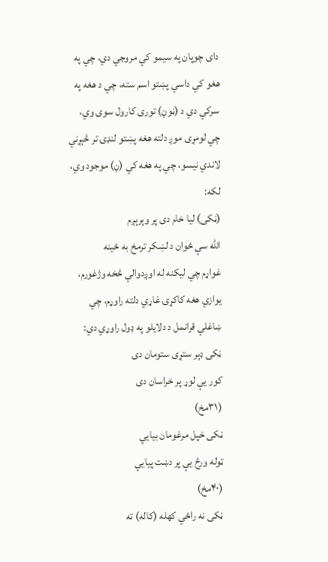داى چوپان په سيمو كي مروجي دي، چي په هغو كي داسي پښتو اسم سته، چي د هغه په سركي دي د (ڼوڼ) تورى كارول سوى وي، چي لومړى موږ دلته هغه پښتو لنډۍ تر څېړني لاندي نيسو، چي په هغه كي (ڼ) موجود وي، لكه:
(ڼكى) ليا خام دى پر وېرېږم
الله سې ځوان د لښكر ترمخ به ځينه
غواړم چي ليكنه له اوږدوالي څخه وژغورم، يوازي هغه كاكړۍ غاړي دلته راوړم، چي ښاغلي قرانمل د دلايلو په ډول راوړي دي:
ڼكى ډېر ستړى ستومان دى
كور يې لوړ پر خراسان دى
(۳۱مخ)
ڼكى خپل مرغومان بيايي
ټوله ورځ يې پر دښت پيايي
(۴۰مخ)
ڼكى نه راځي كهله (كاله) ته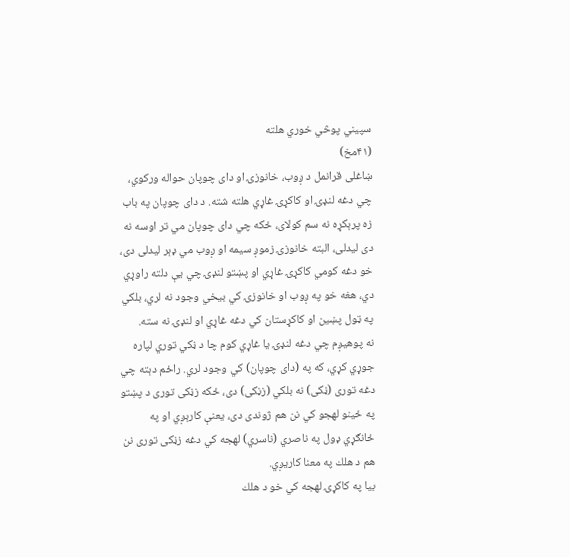سپيني پوڅي خوري هلته
(۴۱مخ)
ښاغلى قرانمل د ږوب، خانوزۍ او داى چوپان حواله وركوي، چي دغه لنډۍ او كاكړۍ غاړي هلته شته. د داى چوپان په باب زه پرېكړه نه سم كولاى، ځكه چي داى چوپان مي تر اوسه نه دى ليدلى، البته خانوزۍ زموږ سيمه او ږوب مي ډېر ليدلى دى، خو دغه كومي كاكړۍ غاړي او پښتو لنډۍ چي يې دلته راوړي دي، هغه خو په ږوب او خانوزۍ كي بيخي وجود نه لري، بلكي په ټول پښين او كاكړستان كي دغه غاړي او لنډۍ نه سته.
نه پوهيږم چي دغه لنډۍ يا غاړي كوم چا د ڼكي توري لپاره جوړي كړي، كه په (داى چوپان) كي وجود لري. راځم دېته چي دغه تورى (ڼكى) نه بلكي (زڼكى) دى، ځكه زڼكى تورى د پښتو په ځينو لهجو كي نن هم ژوندى دى، يعنې كارېږي او په ځانګړي ډول په ناصري (ناسري) لهجه كي دغه زڼكى تورى نن هم د هلك په معنا كاريږي.
بيا په كاكړۍ لهجه كي خو د هلك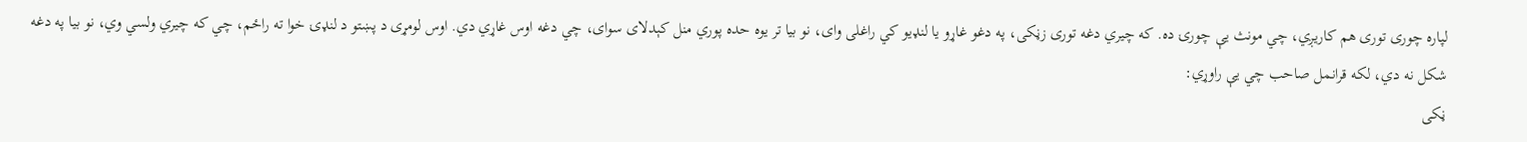لپاره چورى تورى هم كاريږي، چي مونث يې چورۍ ده. كه چيري دغه تورى زڼكى، په دغو غاړو يا لنډيو كي راغلى واى، نو بيا تر يوه حده پوري منل كېدلاى سواى، چي دغه اوس غاړي دي. اوس لومړى د پښتو د لنډۍ خوا ته راځم، چي كه چيري ولسي وي، نو بيا په دغه شكل نه دي، لكه قرانمل صاحب چي يې راوړي:
ڼكى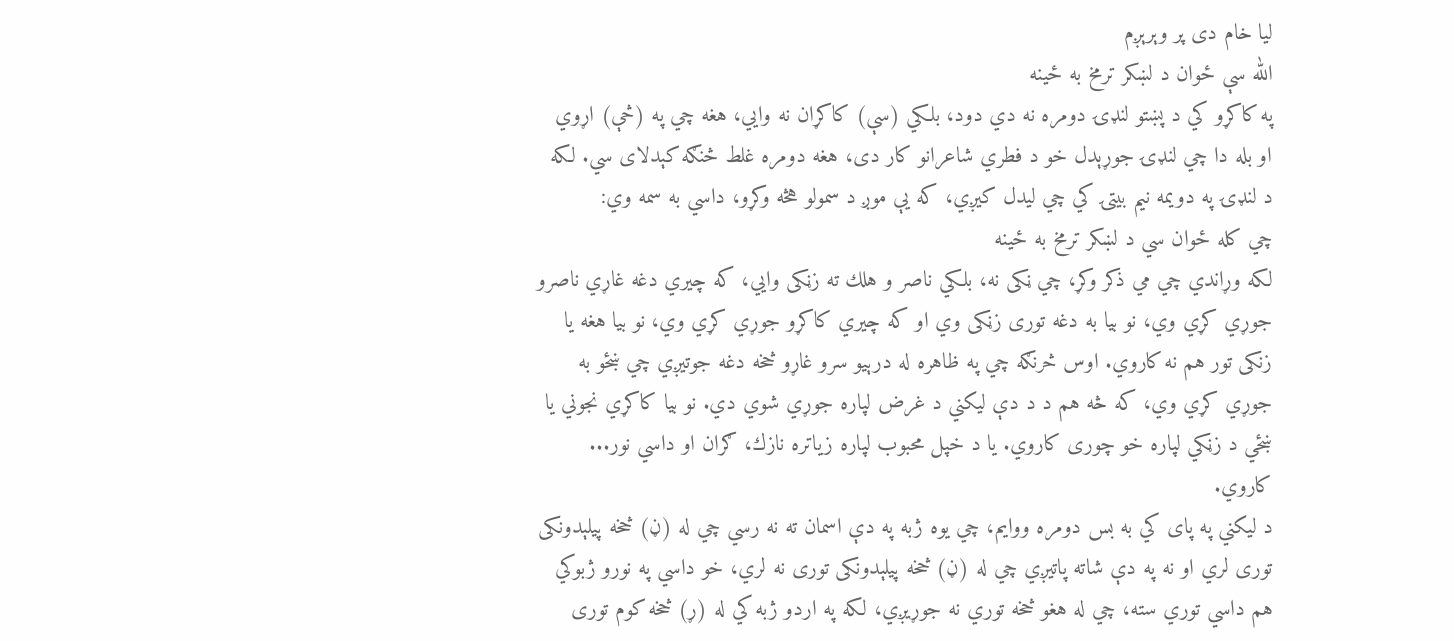ليا خام دى پر وېرېږم
الله سې ځوان د لښكر ترمخ به ځينه
په كاكړو كي د پښتو لنډۍ دومره نه دي دود، بلكي (سې) كاكړان نه وايي، هغه چي په (څې) اړوي او بله دا چي لنډۍ جوړېدل خو د فطري شاعرانو كار دى، هغه دومره غلط څنګه كېدلاى سي. لكه د لنډۍ په دويمه نيم بيتۍ كي چي ليدل كيږي، كه يې موږ د سمولو هڅه وكړو، داسي به سمه وي:
چي كله ځوان سي د لښكر ترمخ به ځينه
لكه وړاندي چي مي ذكر وكړ، چي ڼكى نه، بلكي ناصر و هلك ته زڼكى وايي، كه چيري دغه غاړي ناصرو جوړي كړي وي، نو بيا به دغه تورى زڼكى وي او كه چيري كاكړو جوړي كړي وي، نو بيا هغه يا زنكى تور هم نه كاروي. اوس څرنګه چي په ظاهره له درېيو سرو غاړو څخه دغه جوتيږي چي ښځو به جوړي كړي وي، كه څه هم د د دې ليكني د غرض لپاره جوړي شوي دي. نو بيا كاكړي نجوني يا ښځي د زڼكي لپاره خو چورى كاروي. يا د خپل محبوب لپاره زياتره نازك، ګران او داسي نور... كاروي.
د ليكني په پاى كي به بس دومره ووايم، چي يوه ژبه په دې اسمان ته نه رسي چي له (ڼ) څخه پيلېدونكى تورى لري او نه په دې شاته پاتيږي چي له (ڼ) څخه پيلېدونكى تورى نه لري، خو داسي په نورو ژبوكي هم داسي توري سته، چي له هغو څخه توري نه جوړيږي، لكه په اردو ژبه كي له (ړ) څخه كوم تورى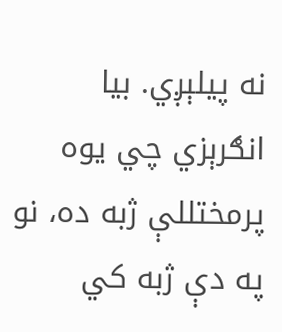نه پيلېږي. بيا انګرېزي چي يوه پرمختللې ژبه ده، نو په دې ژبه كي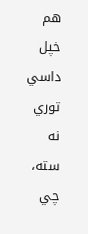هم خپل داسي توري نه سته، چي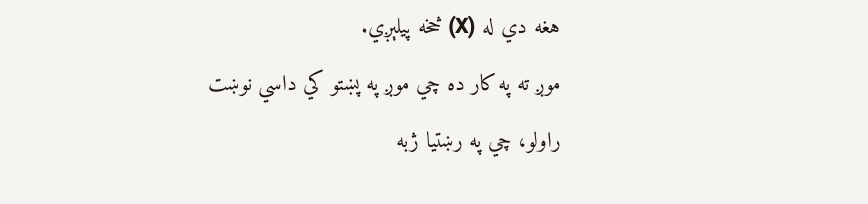هغه دي له (X) څخه پيلېږي.
موږ ته په كار ده چي موږ په پښتو كي داسي نوښت راولو، چي په رښتيا ژبه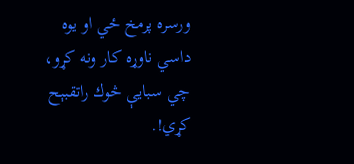ورسره پرمخ ځي او يوه داسي ناوړه كار ونه كړو، چي سبايې څوك راتقبېح كړي!.